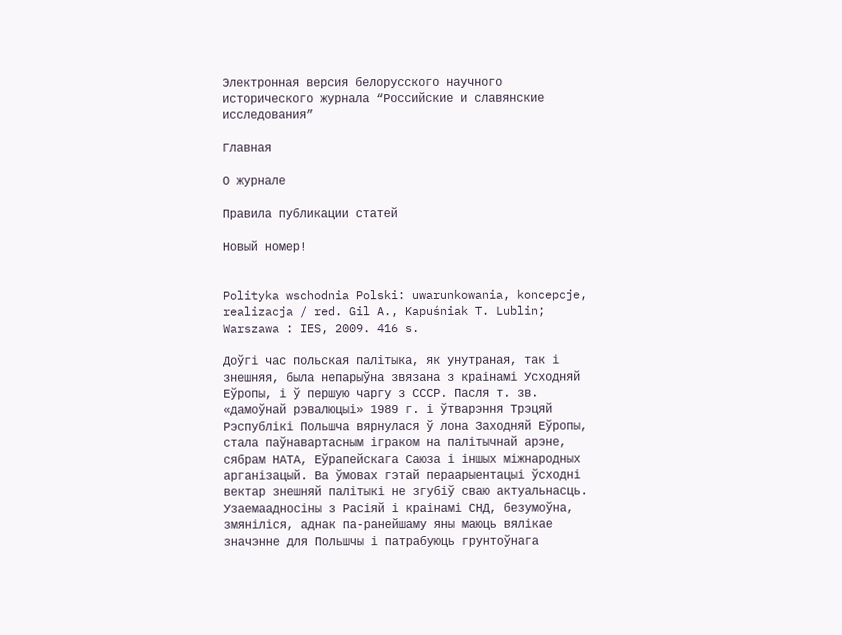Электронная версия белорусского научного исторического журнала “Российские и славянские исследования”

Главная

О журнале

Правила публикации статей

Новый номер!


Polityka wschodnia Polski: uwarunkowania, koncepcje, realizacja / red. Gil A., Kapuśniak T. Lublin; Warszawa : IES, 2009. 416 s.

Доўгі час польская палітыка, як унутраная, так і знешняя, была непарыўна звязана з краінамі Усходняй Еўропы, і ў першую чаргу з СССР. Пасля т. зв. «дамоўнай рэвалюцыі» 1989 г. і ўтварэння Трэцяй Рэспублікі Польшча вярнулася ў лона Заходняй Еўропы, стала паўнавартасным іграком на палітычнай арэне, сябрам НАТА, Еўрапейскага Саюза і іншых міжнародных арганізацый. Ва ўмовах гэтай пераарыентацыі ўсходні вектар знешняй палітыкі не згубіў сваю актуальнасць. Узаемаадносіны з Расіяй і краінамі СНД, безумоўна, змяніліся, аднак па-ранейшаму яны маюць вялікае значэнне для Польшчы і патрабуюць грунтоўнага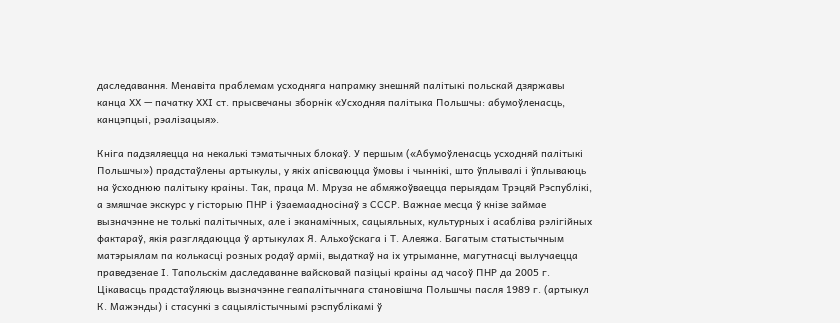даследавання. Менавіта праблемам усходняга напрамку знешняй палітыкі польскай дзяржавы канца ХХ — пачатку ХХІ ст. прысвечаны зборнік «Усходняя палітыка Польшчы: абумоўленасць, канцэпцыі, рэалізацыя».

Кніга падзяляецца на некалькі тэматычных блокаў. У першым («Абумоўленасць усходняй палітыкі Польшчы») прадстаўлены артыкулы, у якіх апісваюцца ўмовы і чыннікі, што ўплывалі і ўплываюць на ўсходнюю палітыку краіны. Так, праца М. Мруза не абмяжоўваецца перыядам Трэцяй Рэспублікі, а змяшчае экскурс у гісторыю ПНР і ўзаемаадносінаў з СССР. Важнае месца ў кнізе займае вызначэнне не толькі палітычных, але і эканамічных, сацыяльных, культурных і асабліва рэлігійных фактараў, якія разглядаюцца ў артыкулах Я. Альхоўскага і Т. Алеяжа. Багатым статыстычным матэрыялам па колькасці розных родаў арміі, выдаткаў на іх утрыманне, магутнасці вылучаецца праведзенае І. Тапольскім даследаванне вайсковай пазіцыі краіны ад часоў ПНР да 2005 г. Цікавасць прадстаўляюць вызначэнне геапалітычнага становішча Польшчы пасля 1989 г. (артыкул К. Мажэнды) і стасункі з сацыялістычнымі рэспублікамі ў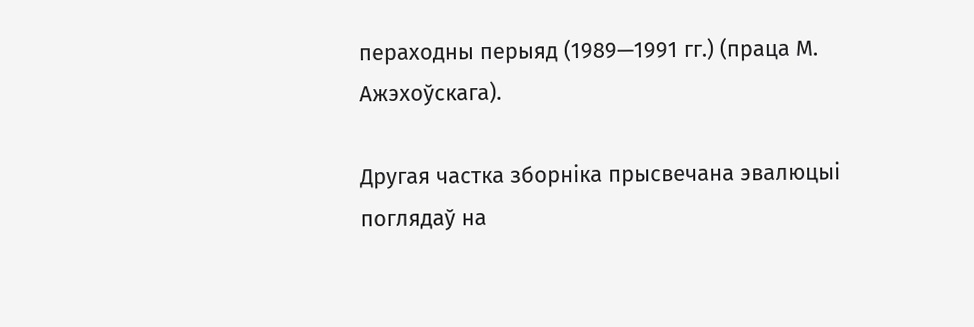пераходны перыяд (1989—1991 гг.) (праца М. Ажэхоўскага).

Другая частка зборніка прысвечана эвалюцыі поглядаў на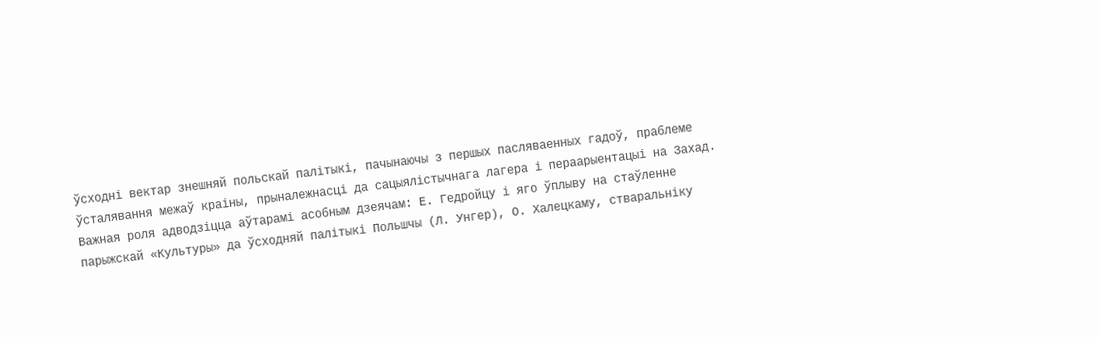ўсходні вектар знешняй польскай палітыкі, пачынаючы з першых пасляваенных гадоў, праблеме ўсталявання межаў краіны, прыналежнасці да сацыялістычнага лагера і пераарыентацыі на Захад. Важная роля адводзіцца аўтарамі асобным дзеячам: Е. Гедройцу і яго ўплыву на стаўленне парыжскай «Культуры» да ўсходняй палітыкі Польшчы (Л. Унгер), О. Халецкаму, стваральніку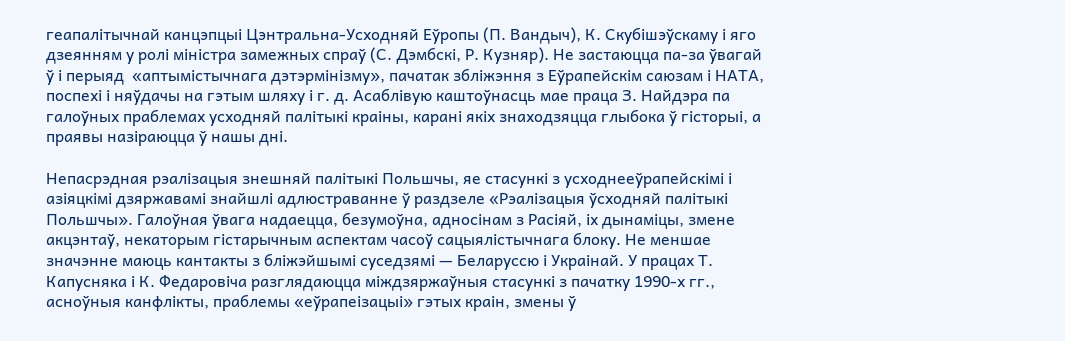геапалітычнай канцэпцыі Цэнтральна-Усходняй Еўропы (П. Вандыч), К. Скубішэўскаму і яго дзеянням у ролі міністра замежных спраў (С. Дэмбскі, Р. Кузняр). Не застаюцца па-за ўвагай ў і перыяд  «аптымістычнага дэтэрмінізму», пачатак збліжэння з Еўрапейскім саюзам і НАТА, поспехі і няўдачы на гэтым шляху і г. д. Асаблівую каштоўнасць мае праца З. Найдэра па галоўных праблемах усходняй палітыкі краіны, карані якіх знаходзяцца глыбока ў гісторыі, а праявы назіраюцца ў нашы дні.

Непасрэдная рэалізацыя знешняй палітыкі Польшчы, яе стасункі з усходнееўрапейскімі і азіяцкімі дзяржавамі знайшлі адлюстраванне ў раздзеле «Рэалізацыя ўсходняй палітыкі Польшчы». Галоўная ўвага надаецца, безумоўна, адносінам з Расіяй, іх дынаміцы, змене акцэнтаў, некаторым гістарычным аспектам часоў сацыялістычнага блоку. Не меншае значэнне маюць кантакты з бліжэйшымі суседзямі — Беларуссю і Украінай. У працах Т. Капусняка і К. Федаровіча разглядаюцца міждзяржаўныя стасункі з пачатку 1990-х гг., асноўныя канфлікты, праблемы «еўрапеізацыі» гэтых краін, змены ў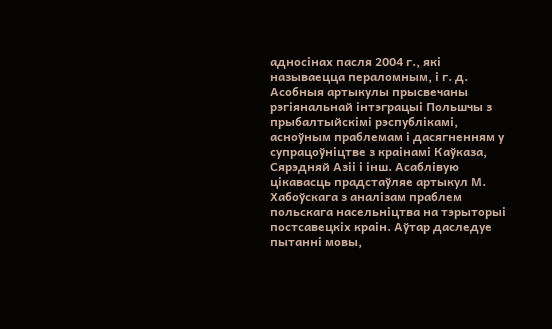адносінах пасля 2004 г., які называецца пераломным, і г. д. Асобныя артыкулы прысвечаны рэгіянальнай інтэграцыі Польшчы з прыбалтыйскімі рэспублікамі, асноўным праблемам і дасягненням у супрацоўніцтве з краінамі Каўказа, Сярэдняй Азіі і інш. Асаблівую цікавасць прадстаўляе артыкул М. Хабоўскага з аналізам праблем польскага насельніцтва на тэрыторыі постсавецкіх краін. Аўтар даследуе пытанні мовы,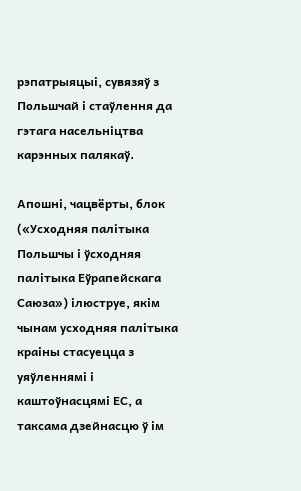рэпатрыяцыі, сувязяў з Польшчай і стаўлення да гэтага насельніцтва карэнных палякаў.

Апошні, чацвёрты, блок («Усходняя палітыка Польшчы і ўсходняя палітыка Еўрапейскага Саюза») ілюструе, якім чынам усходняя палітыка краіны стасуецца з уяўленнямі і каштоўнасцямі ЕС, а таксама дзейнасцю ў ім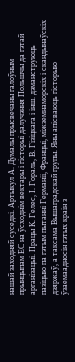нашай заходняй суседкі. Артыкул А. Думалы прысвечаны галоўным прынцыпам ЕС на ўсходнім вектары і гісторыі далучэння Польшчы да гэтай арганізацыі. Працы К. Гелес, І. Гораль, В. Гізіцкага і інш. дэманструюць пазіцыю па гэтым пытанні Германіі, Францыі, міжземнаморскіх і скандынаўскіх дзяржаў, а таксама Вышаградскай групы. Яны апісваюць гісторыю ўзаемаадносін гэтых краін з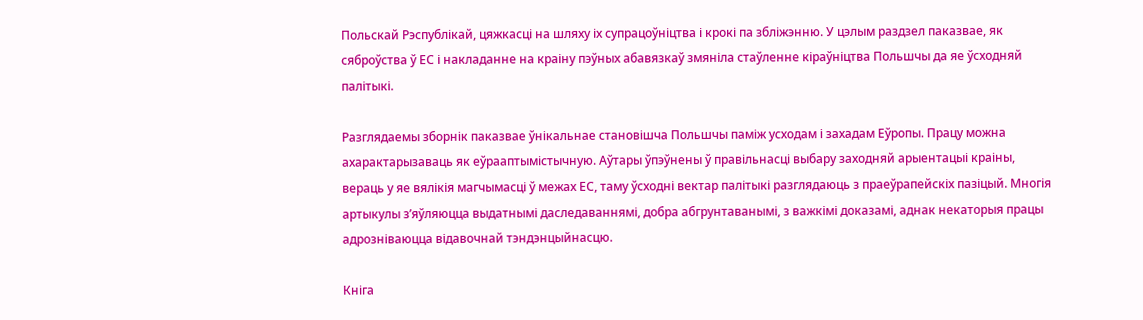Польскай Рэспублікай, цяжкасці на шляху іх супрацоўніцтва і крокі па збліжэнню. У цэлым раздзел паказвае, як сяброўства ў ЕС і накладанне на краіну пэўных абавязкаў змяніла стаўленне кіраўніцтва Польшчы да яе ўсходняй палітыкі.

Разглядаемы зборнік паказвае ўнікальнае становішча Польшчы паміж усходам і захадам Еўропы. Працу можна ахарактарызаваць як еўрааптымістычную. Аўтары ўпэўнены ў правільнасці выбару заходняй арыентацыі краіны, вераць у яе вялікія магчымасці ў межах ЕС, таму ўсходні вектар палітыкі разглядаюць з праеўрапейскіх пазіцый. Многія артыкулы з’яўляюцца выдатнымі даследаваннямі, добра абгрунтаванымі, з важкімі доказамі, аднак некаторыя працы адрозніваюцца відавочнай тэндэнцыйнасцю.

Кніга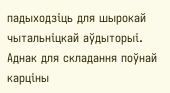падыходзіць для шырокай чытальніцкай аўдыторыі. Аднак для складання поўнай карціны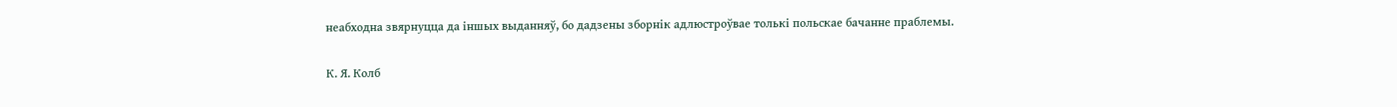неабходна звярнуцца да іншых выданняў, бо дадзены зборнік адлюстроўвае толькі польскае бачанне праблемы.

К. Я. Колб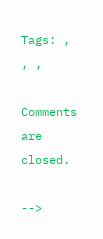Tags: , , ,

Comments are closed.

-->